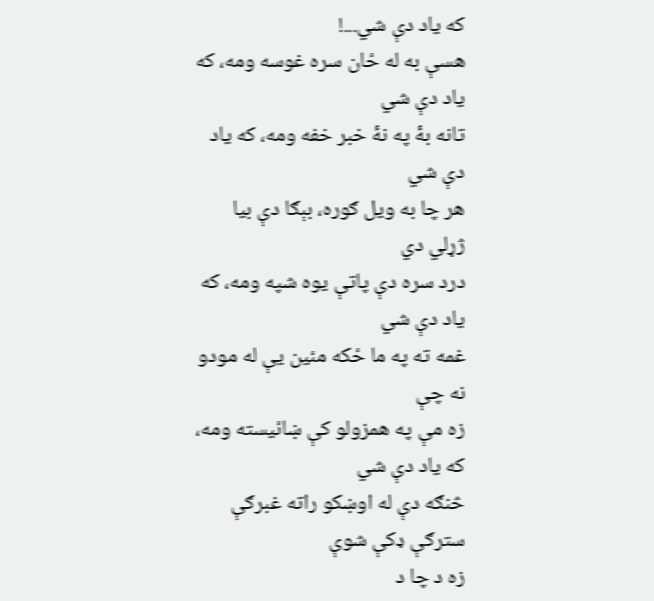که یاد دې شي...!
هسې به له ځان سره غوسه ومه، که یاد دې شي
تانه بۀ په نۀ خبر خفه ومه، که یاد دې شي
هر چا به ویل ګوره، بېګا دې بیا ژړلي دي
درد سره دې پاتې یوه شپه ومه، که یاد دې شي
غمه ته په ما ځکه مئین یې له مودو نه چې
زه مې په همزولو کې ښائیسته ومه، که یاد دې شي
څنګه دې له اوښکو راته غبرګې سترګې ډکې شوې
زه د چا د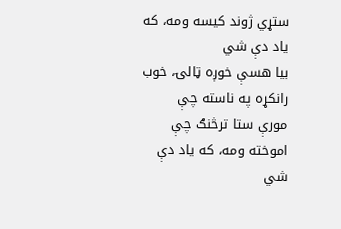ستړي ژوند کیسه ومه، که یاد دې شي
بیا هسې خوږه ټالۍ، خوب رانکړه په ناسته چې
مورې ستا ترڅنګ چې اموخته ومه، که یاد دې شي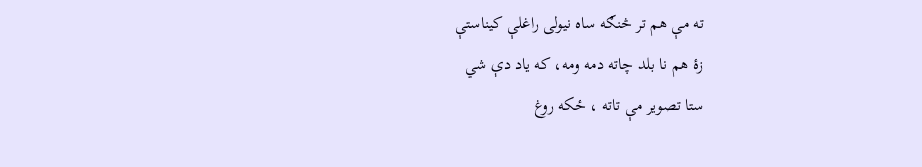ته مې هم تر څنګه ساه نیولی راغلې کیناستې
زۀ هم نا بلد چاته دمه ومه، که یاد دې شي
ستا تصویر مې تاته ، ځکه روغ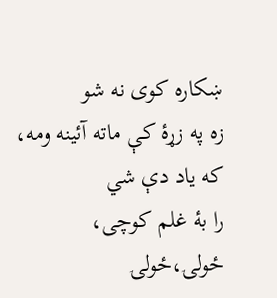ښکاره کوی نه شو
زه په زړۀ کې ماته آئینه ومه، که یاد دې شي
را بۀ غلم کوچی، ځولۍ،ځولۍ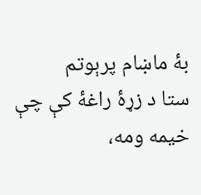بۀ ماښام پرېوتم
ستا د زړۀ راغۀ کې چې خیمه ومه،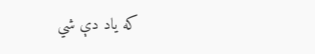که یاد دې شي